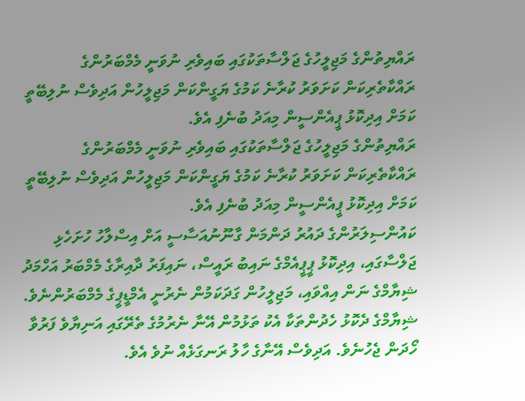ރައްޔިތުންގެ މަޖިލީހުގެ ޖަލްސާތަކުގައި ބައިވެރި ނުވަނީ މެމްބަރުންގެ ރައްކާތެރިކަން ކަށަވަރު ކުރާނެ ކަމުގެ ޔަގީންކަން މަޖިލީހުން އަދިވެސް ނުލިބޭތީ ކަމަށް އިދިކޮޅު ޕީއެންސީން މިއަދު ބުނެފި އެވެ.
ރައްޔިތުންގެ މަޖިލީހުގެ ޖަލްސާތަކުގައި ބައިވެރި ނުވަނީ މެމްބަރުންގެ ރައްކާތެރިކަން ކަށަވަރު ކުރާނެ ކަމުގެ ޔަގީންކަން މަޖިލީހުން އަދިވެސް ނުލިބޭތީ ކަމަށް އިދިކޮޅު ޕީއެންސީން މިއަދު ބުނެފި އެވެ.
ކައުންސިލަރުންގެ ދައުރު ދަންމަން ގާނޫނުއަސާސީ އަށް އިސްލާހު ހުށަހެޅި ޖަލްސާގައި، އިދިކޮޅު ޕީޕީއެމްގެ ނައިބު ރައީސް، ނައިފަރު ދާއިރާގެ މެމްބަރު އަހްމަދު ޝިޔާމްގެ ނަން އިއްވައި، މަޖިލީހުން ގަދަކަމުން ނެރުނީ އެމްޑީޕީގެ މެމްބަރުންނެވެ. ޝިޔާމްގެ ދެކޮޅު ހެދުންތަކާ އެކު ތަޅުމުން އޭނާ ނެރުމުގެ ތެރޭގައި އަނިޔާވެ ފަރުވާ ހޯދަން ޖެހުނެވެ. އަދިވެސް އޭނާގެ ހާލު ރަނގަޅެއް ނުވެ އެވެ.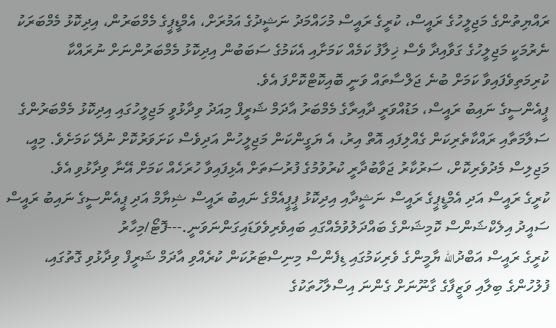ރައްޔިތުންގެ މަޖިލީހުގެ ރައީސް، ކުރީގެ ރައީސް މުހައްމަދު ނަޝީދުގެ އަމުރަށް، އެމްޑީޕީގެ މެމްބަރުން، އިދިކޮޅު މެމްބަރަކު ނެރުމަކީ މަޖިލީހުގެ ގަވާއިދާ ވެސް ޚިލާފު ކަމެއް ކަމަށާއި އެކަމުގެ ސަބަބުން އިދިކޮޅު މެމްބަރުންނަށް ނުރައްކާ ކުރިމަތިވެފައިވާ ކަމަށް ބުނެ ޖަލްސާތައް ވަނީ ބޮއިކޮޓްކޮށްފަ އެވެ.
ޕީއެންސީގެ ނައިބު ރައީސް، މަޑުއްވަރީ ދާއިރާގެ މެމްބަރު އާދަމް ޝަރީފް މިއަދު ވިދާޅުވީ މަޖިލީހުގައި އިދިކޮޅު މެމްބަރުންގެ ސަލާމަތާއި ރައްކާތެރިކަން ގެއްލިފައި އޮތް އިރު، އެ ޔަގީންކަން މަޖިލީހުން އަދިވެސް ކަށަވަރުކޮށް ނުދޭ ކަމަށެވެ. މިއީ، މަޖިލިސް މެދުވެރިކޮށް، ސަރުކާރު ޖަވާބުދާރީ ކުރުވުމުގެ ފުރުސަތަށް އެޅިފައިވާ ހުރަހެއް ކަމަށް އޭނާ ވިދާޅުވި އެވެ.
ކުރީގެ ރައީސް އަދި އެމްޑީޕީގެ ރައީސް ނަޝީދާއި އިދިކޮޅު ޕީޕީއެމްގެ ނައިބު ރައީސް ޝިޔާމް އަދި ޕީއެންސީގެ ނައިބު ރައީސް ސައީދު އިލެކްޝަންސް ކޮމިޝަންގެ ބައްދަލުވުމެއްގައި ބައިވެރިވެވަޑައިގަންނަވަނީ.---ފޮޓޯ/މިހާރު
ކުރީގެ ރައީސް އަބްދުالله ޔާމީންގެ ވެރިކަމުގައި ޑިފެންސް މިނިސްޓަރުކަން ކުރެއްވި އާދަމް ޝަރީފް ވިދާޅުވި ގޮތުގައި، ފުލުހުންގެ ބިލާއި ވަޒީފާގެ ގާނޫނަށް ގެންނަ އިސްލާހުތަކުގެ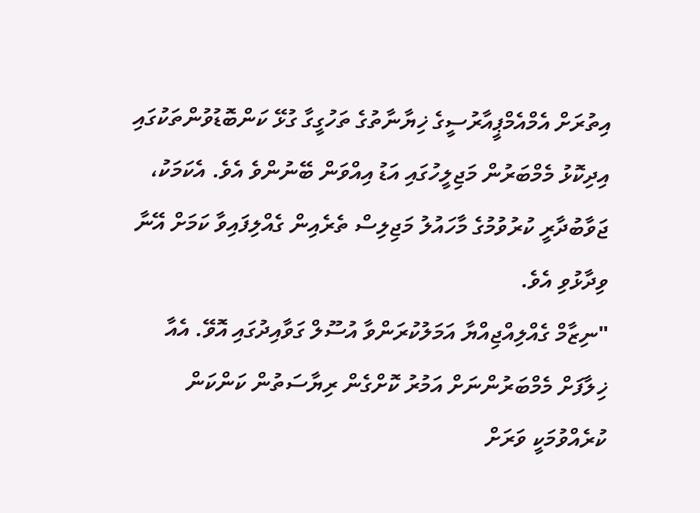އިތުރަށް އެމްއެމްޕީއާރުސީގެ ޚިޔާނާތުގެ ތަހުގީގާ ގުޅޭ ކަންބޮޑުވުންތަކުގައި އިދިކޮޅު މެމްބަރުން މަޖިލީހުގައި އަޑު އިއްވަން ބޭނުންވެ އެވެ. އެކަމަކު، ޖަވާބުދާރީ ކުރުވުމުގެ މާހައުލު މަޖިލިސް ތެރެއިން ގެއްލިފައިވާ ކަމަށް އޭނާ ވިދާޅުވި އެވެ.
"ނިޒާމް ގެއްލިއްޖިއްޔާ އަމަލުކުރަންވާ އުސޫލް ގަވާއިދުގައި އޮވޭ. އެއާ ޚިލާފަށް މެމްބަރުންނަށް އަމުރު ކޮށްގެން ރިޔާސަތުން ކަންކަން ކުރެއްވުމަކީ ވަރަށް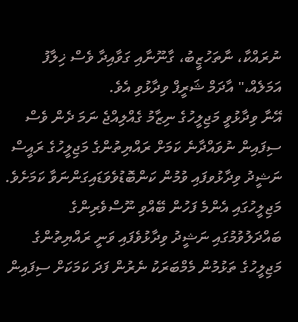ނުރައްކާ، ނާތަހުޒީބު، ގާނޫނާއި ގަވާއިދާ ވެސް ޚިލާފު އަމަލެއް،" އާދަމް ޝަރީފް ވިދާޅުވި އެވެ.
އޭނާ ވިދާޅުވީ މަޖިލީހުގެ ނިޒާމު ގެއްލިއްޖެ ނަމަ ދެން ވެސް ސިފައިން ނުވައްދާނެ ކަމަށް ރައްޔިތުންގެ މަޖިލީހުގެ ރައީސް ނަޝީދު ވިދާޅުވފައި ވުމުން ކަންބޮޑުވެވަޑައިގަންނަވާ ކަމަށެވެ.
މަޖިލީހުގައި އެންމެ ފަހުން ބޭއްވި ނޫސްވެރިންގެ ބައްދަލުވުމުގައި ނަޝީދު ވިދާޅުވެފައި ވަނީ ރައްޔިތުންގެ މަޖިލީހުގެ ތަޅުމުން މެމްބަރަކު ނެރުން ފަދަ ކަމަކަށް ސިފައިން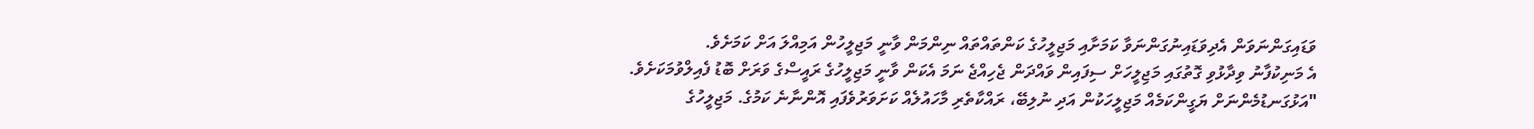ވަޑައިގަންނަވަން އެދިވަޑައިނުގަންނަވާ ކަމަށާއި މަޖިލީހުގެ ކަންތައްތައް ނިންމަން ވާނީ މަޖިލީހުން އަމިއްލަ އަށް ކަމަށެވެ.
އެ މަނިކުފާނު ވިދާޅުވި ގޮތުގައި މަޖިލީހަށް ސިފައިން ވައްދަން ޖެހިއްޖެ ނަމަ އެކަން ވާނީ މަޖިލީހުގެ ރައީސްގެ ވަރަށް ބޮޑު ފެއިލްވުމަކަށެވެ.
"އަޅުގަނޑުމެންނަށް ޔަގީންކަމެއް މަޖިލީހަކުން އަދި ނުލިބޭ، ރައްކާތެރި މާހައުލެއް ކަށަވަރުވެފައި އޮންނާނެ ކަމުގެ. މަޖިލީހުގެ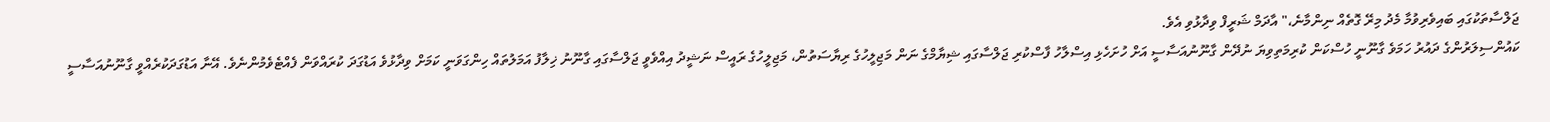ޖަލްސާތަކުގައި ބައިވެރިވުމާ މެދު މިރޭ ގޮތެއް ނިންމާނެ،" އާދަމް ޝަރީފް ވިދާޅުވި އެވެ.
ކައުންސިލަރުންގެ ދައުރު ހަމަވެ ގާނޫނީ ހުސްކަން ކުރިމަތިވިޔަ ނުދޭން ގާނޫނުއަސާސީ އަށް ހުށަހެޅި އިސްލާހު ފާސްކުރި ޖަލްސާގައި ޝިޔާމްގެ ނަން މަޖިލީހުގެ ރިޔާސަތުން، މަޖިލީހުގެ ރައީސް ނަޝީދު އިއްވެވީ ޖަލްސާގައި ގާނޫނު ޚިލާފު އަމަލުތައް ހިންގަވަނީ ކަމަށް ވިދާޅުވެ އަޑުގަދަ ކުރައްވަން ފެއްޓެވެމުންނެވެ. އޭނާ އަޑުގަދަކުރެއްވީ ގާނޫނުއަސާސީ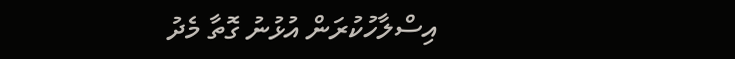އިސްލާހުކުރަން އުޅުނު ގޮތާ މެދު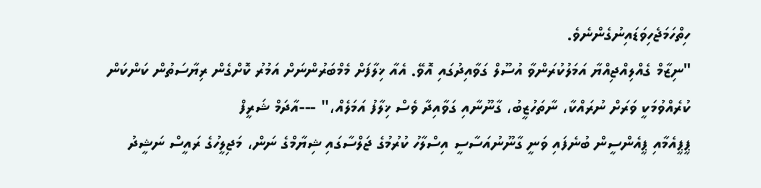ހިތްހަމަޖެހިވަޑައިނުގެންނެވެ.
"ނިޒާމް ގެއްލިއްޖިއްޔާ އަމަލުކުރަންވާ އުސޫލް ގަވާއިދުގައި އޮވޭ. އެއާ ޚިލާފަށް މެމްބަރުންނަށް އަމުރު ކޮށްގެން ރިޔާސަތުން ކަންކަން ކުރެއްވުމަކީ ވަރަށް ނުރައްކާ، ނާތަހުޒީބު، ގާނޫނާއި ގަވާއިދާ ވެސް ޚިލާފު އަމަލެއް،" ---އާދަމް ޝަރީފް
ޕީޕީއެމާއި ޕީއެންސީން ބުނެފައި ވަނީ ގާނޫނުއަސާސީ އިސްލާހު ކުރުމުގެ ޖަލްސާގައި ޝިޔާމްގެ ނަން، މަޖިލީހުގެ ރައީސް ނަޝީދު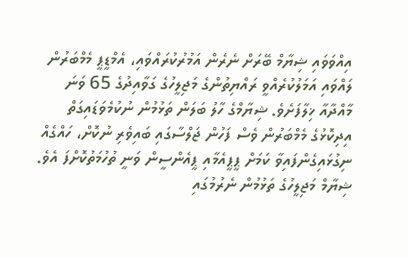އިއްވަވައި ޝިޔާމް ބޭރަށް ނެރެން އަމުރުކުރައްވައި، އެމްޑީޕީ މެމްބަރުން ލައްވައި އަމަލުކުރެއްވީ ރައްޔިތުންގެ މަޖިލީހުގެ ގަވާއިދުގެ 65 ވަނަ މާއްދާއާ ޚިލާފަށެވެ. ޝިޔާމްގެ ހާލު ބަލަން ތަޅުމުން ނުކުމެވަޑައިގަތް އިދިކޮޅުގެ މެމްބަރުން ވެސް ފަހުން ޖަލްސާގައި ބައިވެރި ނުކޮށް، ހައްގެއް ނިގުޅައިގެންފައިވާ ކަމަށް ޕީޕީއެމާއި ޕީއެންސީން ވަނީ ތުހުމަތުކޮށްފަ އެވެ.
ޝިޔާމް މަޖިލީހުގެ ތަޅުމުން ނެރުމުގައި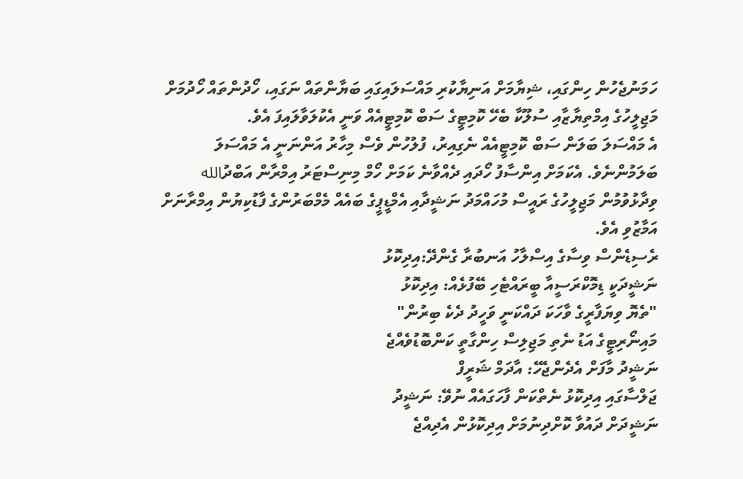ހަމަނުޖެހުން ހިންގައި، ޝިޔާމަށް އަނިޔާކުރި މައްސަލައިގައި ބަޔާންތައް ނަގައި، ހޯދުންތައް ހޯދުމަށް މަޖިލީހުގެ އިމްތިޔާޒާއި ސުލޫކާ ބެހޭ ކޮމިޓީގެ ސަބް ކޮމިޓީއެއް ވަނީ އެކުލަވާލައިފަ އެވެ.
އެ މައްސަލަ ބަލަން ސަބް ކޮމިޓީއެއް ނެގިއިރު، ފުލުހުން ވެސް މިހާރު އަންނަނީ އެ މައްސަލަ ބަލަމުންނެވެ. އެކަމަށް އިންސާފު ހޯދައި ދެއްވާނެ ކަމަށް ހޯމް މިނިސްޓަރު އިމްރާން އަބްދުالله ވިދާޅުވުމުން މަޖިލީހުގެ ރައީސް މުހައްމަދު ނަޝީދާއި އެމްޑީޕީގެ ބައެއް މެމްބަރުންގެ ފާޑުކިޔުން އިމްރާނަށް އަމާޒުވި އެވެ.
ރެސިޑެންސް ވިސާގެ އިސްލާހު އަނބުރާ ގެންދޭ:އިދިކޮޅު
ނަޝީދަކީ ޑިމޮކްރަސީއާ ބީރައްޓެހި ބޭފުޅެއް: އިދިކޮޅު
"ތެޔޮ ވިޔަފާރީގެ ވާހަކަ ދައްކަނީ ވަހީދު ދެކެ ބިރުން"
މައިނޯރިޓީގެ އަޑު ނެތި މަޖިލިސް ހިންގާތީ ކަންބޮޑުވެއްޖެ
ނަޝީދު މާފަށް އެދެންޖެހޭ: އާދަމް ޝަރީފް
ޖަލްސާގައި އިދިކޮޅު ނެތްކަން ފާހަގައެއް ނުވޭ: ނަޝީދު
ނަޝީދަށް ދައުވާ ކޮށްދިނުމަށް އިދިކޮޅުން އެދިއްޖެ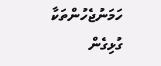ހަމަނުޖެހުންތަކާ ގުޅިގެން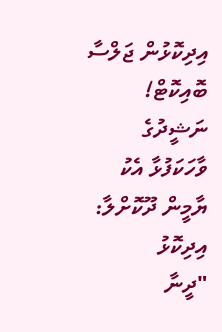އިދިކޮޅުން ޖަލްސާ ބޮއިކޮޓް!
ނަޝީދުގެ ވާހަކަފުޅާ އެކު ޔާމީން ދޫކޮށްލާ: އިދިކޮޅު
"ދީނާ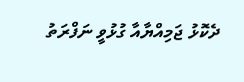ދެކޮޅު ޖަމިއްޔާއާ ގުޅުވީ ނަފްރަތު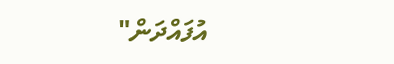އުފައްދަން"